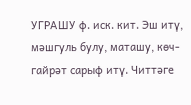УГРАШУ ф. иск. кит. Эш итү, мәшгуль булу, маташу, көч-гайрәт сарыф итү. Читтәге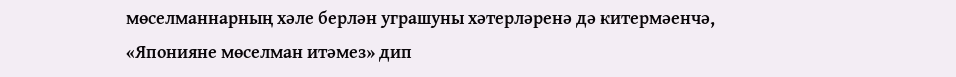мөселманнарның хәле берлән уграшуны хәтерләренә дә китермәенчә, «Японияне мөселман итәмез» дип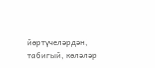йөртүчеләрдән, табигый, көләләр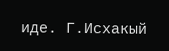иде. Г.Исхакый